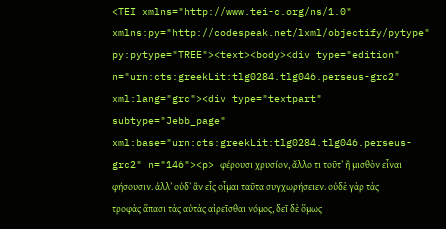<TEI xmlns="http://www.tei-c.org/ns/1.0" xmlns:py="http://codespeak.net/lxml/objectify/pytype" py:pytype="TREE"><text><body><div type="edition" n="urn:cts:greekLit:tlg0284.tlg046.perseus-grc2" xml:lang="grc"><div type="textpart" subtype="Jebb_page" xml:base="urn:cts:greekLit:tlg0284.tlg046.perseus-grc2" n="146"><p> φέρουσι χρυσίον, ἄλλο τι τοῦτʼ ἢ μισθὸν εἶναι φήσουσιν. ἀλλʼ οὐδʼ ἂν εἷς οἶμαι ταῦτα συγχωρήσειεν. οὐδὲ γὰρ τὰς τροφὰς ἅπασι τὰς αὐτὰς αἱρεῖσθαι νόμος, δεῖ δὲ ὅμως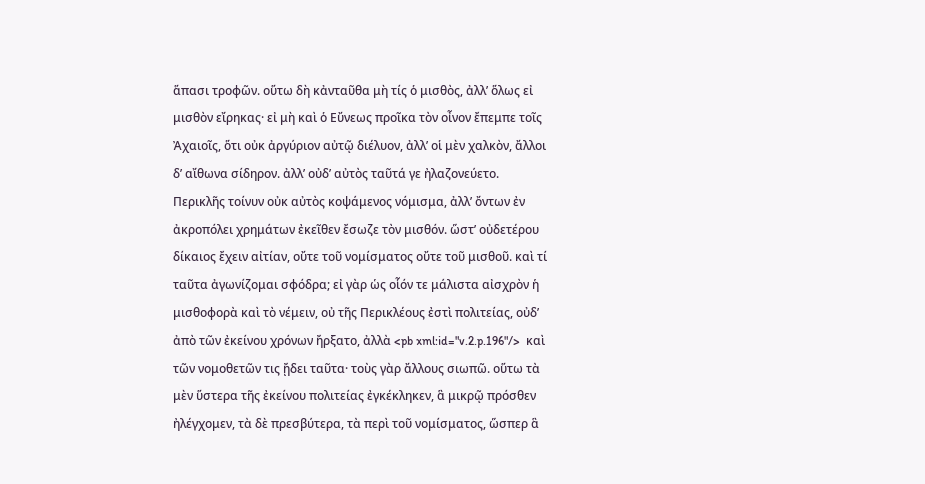ἅπασι τροφῶν. οὕτω δὴ κἀνταῦθα μὴ τίς ὁ μισθὸς, ἀλλʼ ὅλως εἰ μισθὸν εἴρηκας· εἰ μὴ καὶ ὁ Εὔνεως προῖκα τὸν οἶνον ἔπεμπε τοῖς Ἀχαιοῖς, ὅτι οὐκ ἀργύριον αὐτῷ διέλυον, ἀλλʼ οἱ μὲν χαλκὸν, ἄλλοι δʼ αἴθωνα σίδηρον. ἀλλʼ οὐδʼ αὐτὸς ταῦτά γε ἠλαζονεύετο. Περικλῆς τοίνυν οὐκ αὐτὸς κοψάμενος νόμισμα, ἀλλʼ ὄντων ἐν ἀκροπόλει χρημάτων ἐκεῖθεν ἔσωζε τὸν μισθόν. ὥστʼ οὐδετέρου δίκαιος ἔχειν αἰτίαν, οὔτε τοῦ νομίσματος οὔτε τοῦ μισθοῦ. καὶ τί ταῦτα ἀγωνίζομαι σφόδρα; εἰ γὰρ ὡς οἷόν τε μάλιστα αἰσχρὸν ἡ μισθοφορὰ καὶ τὸ νέμειν, οὐ τῆς Περικλέους ἐστὶ πολιτείας, οὐδʼ ἀπὸ τῶν ἐκείνου χρόνων ἤρξατο, ἀλλὰ <pb xml:id="v.2.p.196"/>  καὶ τῶν νομοθετῶν τις ᾔδει ταῦτα· τοὺς γὰρ ἄλλους σιωπῶ. οὕτω τὰ μὲν ὕστερα τῆς ἐκείνου πολιτείας ἐγκέκληκεν, ἃ μικρῷ πρόσθεν ἠλέγχομεν, τὰ δὲ πρεσβύτερα, τὰ περὶ τοῦ νομίσματος, ὥσπερ ἃ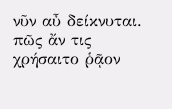νῦν αὖ δείκνυται. πῶς ἄν τις χρήσαιτο ῥᾷον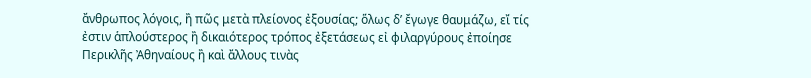ἄνθρωπος λόγοις, ἢ πῶς μετὰ πλείονος ἐξουσίας; ὅλως δʼ ἔγωγε θαυμάζω, εἴ τίς ἐστιν ἁπλούστερος ἢ δικαιότερος τρόπος ἐξετάσεως εἰ φιλαργύρους ἐποίησε Περικλῆς Ἀθηναίους ἢ καὶ ἄλλους τινὰς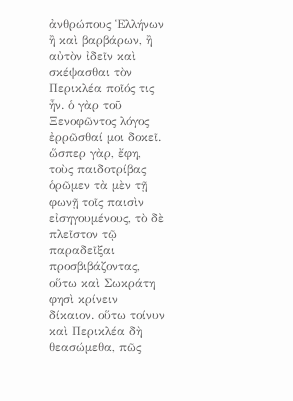ἀνθρώπους Ἑλλήνων ἢ καὶ βαρβάρων, ἢ αὐτὸν ἰδεῖν καὶ σκέψασθαι τὸν Περικλέα ποῖός τις ἦν. ὁ γὰρ τοῦ Ξενοφῶντος λόγος ἐρρῶσθαί μοι δοκεῖ. ὥσπερ γὰρ, ἔφη, τοὺς παιδοτρίβας ὁρῶμεν τὰ μὲν τῇ φωνῇ τοῖς παισὶν εἰσηγουμένους, τὸ δὲ πλεῖστον τῷ παραδεῖξαι προσβιβάζοντας, οὕτω καὶ Σωκράτη φησὶ κρίνειν δίκαιον. οὕτω τοίνυν καὶ Περικλέα δὴ θεασώμεθα, πῶς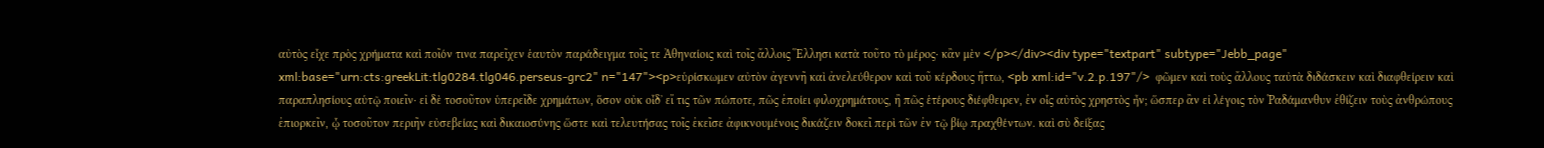αὐτὸς εἶχε πρὸς χρήματα καὶ ποῖόν τινα παρεῖχεν ἑαυτὸν παράδειγμα τοῖς τε Ἀθηναίοις καὶ τοῖς ἄλλοις Ἕλλησι κατὰ τοῦτο τὸ μέρος· κἂν μὲν </p></div><div type="textpart" subtype="Jebb_page" xml:base="urn:cts:greekLit:tlg0284.tlg046.perseus-grc2" n="147"><p>εὑρίσκωμεν αὐτὸν ἀγεννῆ καὶ ἀνελεύθερον καὶ τοῦ κέρδους ἥττω, <pb xml:id="v.2.p.197"/>  φῶμεν καὶ τοὺς ἄλλους ταὐτὰ διδάσκειν καὶ διαφθείρειν καὶ παραπλησίους αὑτῷ ποιεῖν· εἰ δὲ τοσοῦτον ὑπερεῖδε χρημάτων, ὅσον οὐκ οἶδʼ εἴ τις τῶν πώποτε, πῶς ἐποίει φιλοχρημάτους, ἢ πῶς ἑτέρους διέφθειρεν, ἐν οἷς αὐτὸς χρηστὸς ἦν; ὥσπερ ἂν εἰ λέγοις τὸν Ῥαδάμανθυν ἐθίζειν τοὺς ἀνθρώπους ἐπιορκεῖν, ᾧ τοσοῦτον περιῆν εὐσεβείας καὶ δικαιοσύνης ὥστε καὶ τελευτήσας τοῖς ἐκεῖσε ἀφικνουμένοις δικάζειν δοκεῖ περὶ τῶν ἐν τῷ βίῳ πραχθέντων. καὶ σὺ δείξας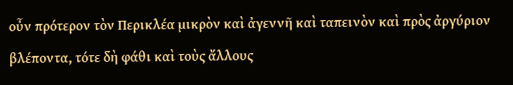οὖν πρότερον τὸν Περικλέα μικρὸν καὶ ἀγεννῆ καὶ ταπεινὸν καὶ πρὸς ἀργύριον βλέποντα, τότε δὴ φάθι καὶ τοὺς ἄλλους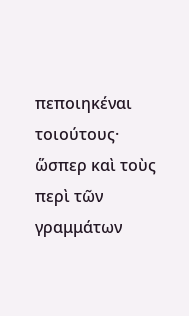πεποιηκέναι τοιούτους· ὥσπερ καὶ τοὺς περὶ τῶν γραμμάτων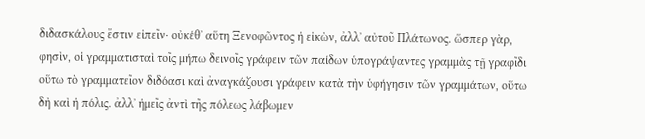διδασκάλους ἔστιν εἰπεῖν· οὐκέθʼ αὕτη Ξενοφῶντος ἡ εἰκὼν, ἀλλʼ αὐτοῦ Πλάτωνος. ὥσπερ γὰρ, φησὶν, οἱ γραμματισταὶ τοῖς μήπω δεινοῖς γράφειν τῶν παίδων ὑπογράψαντες γραμμὰς τῇ γραφῖδι οὕτω τὸ γραμματεῖον διδόασι καὶ ἀναγκάζουσι γράφειν κατὰ τὴν ὑφήγησιν τῶν γραμμάτων, οὕτω δὴ καὶ ἡ πόλις. ἀλλʼ ἡμεῖς ἀντὶ τῆς πόλεως λάβωμεν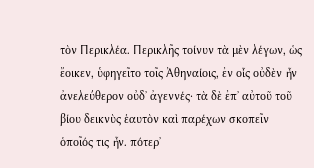τὸν Περικλέα. Περικλῆς τοίνυν τὰ μὲν λέγων, ὡς ἔοικεν, ὑφηγεῖτο τοῖς Ἀθηναίοις, ἐν οἷς οὐδὲν ἦν ἀνελεύθερον οὐδʼ ἀγεννές· τὰ δὲ ἐπʼ αὐτοῦ τοῦ βίου δεικνὺς ἑαυτὸν καὶ παρέχων σκοπεῖν ὁποῖός τις ἦν. πότερʼ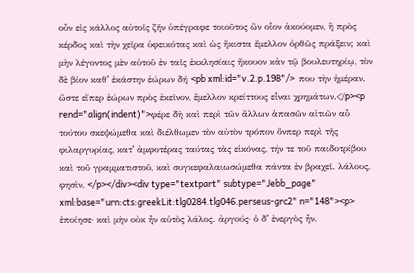οὖν εἰς κάλλος αὐτοῖς ζῆν ὑπέγραφε τοιοῦτος ὢν οἷον ἀκούομεν, ἢ πρὸς κέρδος καὶ τὴν χεῖρα ὑφεικότας καὶ ὡς ἥκιστα ἔμελλον ὀρθῶς πράξειν; καὶ μὴν λέγοντος μὲν αὐτοῦ ἐν ταῖς ἐκκλησίαις ἤκουον κἀν τῷ βουλευτηρίῳ, τὸν δὲ βίον καθʼ ἑκάστην ἑώρων δή <pb xml:id="v.2.p.198"/>  που τὴν ἡμέραν. ὥστε εἴπερ ἑώρων πρὸς ἐκεῖνον, ἔμελλον κρείττους εἶναι χρημάτων.</p><p rend="align(indent)">φέρε δὴ καὶ περὶ τῶν ἄλλων ἁπασῶν αἰτιῶν αὖ τούτου σκεψώμεθα καὶ διέλθωμεν τὸν αὐτὸν τρόπον ὅνπερ περὶ τῆς φιλαργυρίας, κατʼ ἀμφοτέρας ταύτας τὰς εἰκόνας, τήν τε τοῦ παιδοτρίβου καὶ τοῦ γραμματιστοῦ, καὶ συγκεφαλαιωσώμεθα πάντα ἐν βραχεῖ. λάλους, φησὶν, </p></div><div type="textpart" subtype="Jebb_page" xml:base="urn:cts:greekLit:tlg0284.tlg046.perseus-grc2" n="148"><p> ἐποίησε· καὶ μὴν οὐκ ἦν αὐτὸς λάλος. ἀργούς· ὁ δʼ ἐνεργὸς ἦν.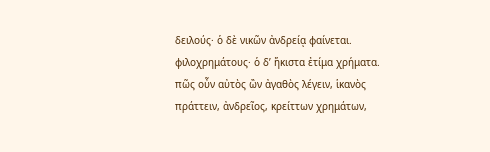δειλούς· ὁ δὲ νικῶν ἀνδρείᾳ φαίνεται. φιλοχρημάτους· ὁ δʼ ἥκιστα ἐτίμα χρήματα. πῶς οὖν αὐτὸς ὢν ἀγαθὸς λέγειν, ἱκανὸς πράττειν, ἀνδρεῖος, κρείττων χρημάτων,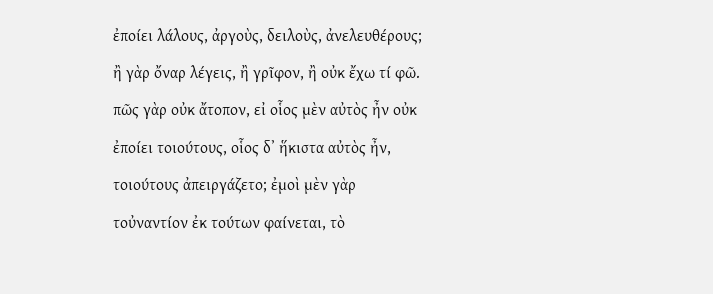ἐποίει λάλους, ἀργοὺς, δειλοὺς, ἀνελευθέρους; ἢ γὰρ ὄναρ λέγεις, ἢ γρῖφον, ἢ οὐκ ἔχω τί φῶ. πῶς γὰρ οὐκ ἄτοπον, εἰ οἷος μὲν αὐτὸς ἦν οὐκ ἐποίει τοιούτους, οἷος δʼ ἥκιστα αὐτὸς ἦν, τοιούτους ἀπειργάζετο; ἐμοὶ μὲν γὰρ τοὐναντίον ἐκ τούτων φαίνεται, τὸ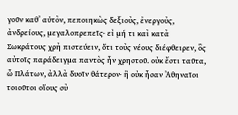γοῦν καθʼ αὑτὸν, πεποιηκὼς δεξιοὺς, ἐνεργοὺς, ἀνδρείους, μεγαλοπρεπεῖς· εἰ μή τι καὶ κατὰ Σωκράτους χρὴ πιστεύειν, ὅτι τοὺς νέους διέφθειρεν, ὃς αὐτοῖς παράδειγμα παντὸς ἦν χρηστοῦ. οὐκ ἔστι ταῦτα, ὦ Πλάτων, ἀλλὰ δυοῖν θάτερον· ἢ οὐκ ἦσαν Ἀθηναῖοι τοιοῦτοι οἵους σὺ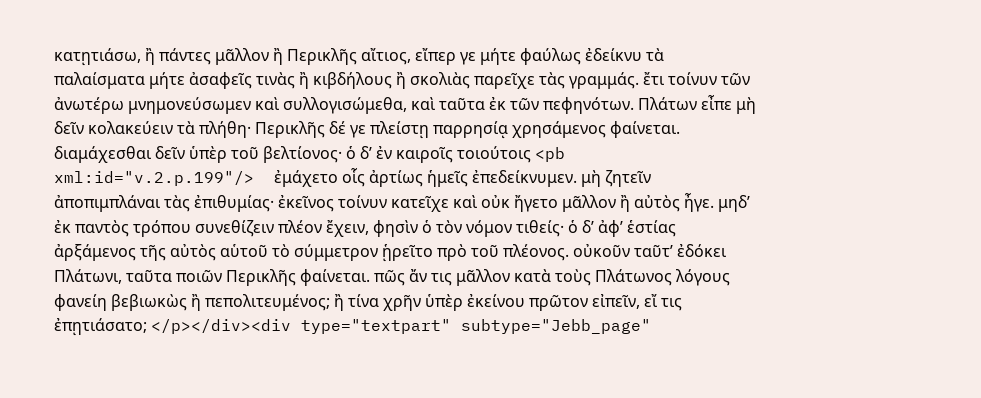κατῃτιάσω, ἢ πάντες μᾶλλον ἢ Περικλῆς αἴτιος, εἴπερ γε μήτε φαύλως ἐδείκνυ τὰ παλαίσματα μήτε ἀσαφεῖς τινὰς ἢ κιβδήλους ἢ σκολιὰς παρεῖχε τὰς γραμμάς. ἔτι τοίνυν τῶν ἀνωτέρω μνημονεύσωμεν καὶ συλλογισώμεθα, καὶ ταῦτα ἐκ τῶν πεφηνότων. Πλάτων εἶπε μὴ δεῖν κολακεύειν τὰ πλήθη· Περικλῆς δέ γε πλείστῃ παρρησίᾳ χρησάμενος φαίνεται. διαμάχεσθαι δεῖν ὑπὲρ τοῦ βελτίονος· ὁ δʼ ἐν καιροῖς τοιούτοις <pb xml:id="v.2.p.199"/>  ἐμάχετο οἷς ἀρτίως ἡμεῖς ἐπεδείκνυμεν. μὴ ζητεῖν ἀποπιμπλάναι τὰς ἐπιθυμίας· ἐκεῖνος τοίνυν κατεῖχε καὶ οὐκ ἤγετο μᾶλλον ἢ αὐτὸς ἦγε. μηδʼ ἐκ παντὸς τρόπου συνεθίζειν πλέον ἔχειν, φησὶν ὁ τὸν νόμον τιθείς· ὁ δʼ ἀφʼ ἑστίας ἀρξάμενος τῆς αὐτὸς αὑτοῦ τὸ σύμμετρον ᾑρεῖτο πρὸ τοῦ πλέονος. οὐκοῦν ταῦτʼ ἐδόκει Πλάτωνι, ταῦτα ποιῶν Περικλῆς φαίνεται. πῶς ἄν τις μᾶλλον κατὰ τοὺς Πλάτωνος λόγους φανείη βεβιωκὼς ἢ πεπολιτευμένος; ἢ τίνα χρῆν ὑπὲρ ἐκείνου πρῶτον εἰπεῖν, εἴ τις ἐπῃτιάσατο; </p></div><div type="textpart" subtype="Jebb_page"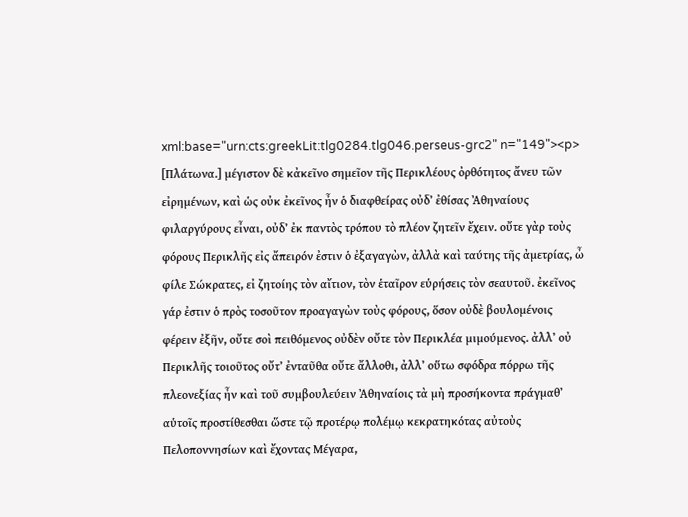xml:base="urn:cts:greekLit:tlg0284.tlg046.perseus-grc2" n="149"><p> [Πλάτωνα.] μέγιστον δὲ κἀκεῖνο σημεῖον τῆς Περικλέους ὀρθότητος ἄνευ τῶν εἰρημένων, καὶ ὡς οὐκ ἐκεῖνος ἦν ὁ διαφθείρας οὐδʼ ἐθίσας Ἀθηναίους φιλαργύρους εἶναι, οὐδʼ ἐκ παντὸς τρόπου τὸ πλέον ζητεῖν ἔχειν. οὔτε γὰρ τοὺς φόρους Περικλῆς εἰς ἄπειρόν ἐστιν ὁ ἐξαγαγὼν, ἀλλὰ καὶ ταύτης τῆς ἀμετρίας, ὦ φίλε Σώκρατες, εἰ ζητοίης τὸν αἴτιον, τὸν ἑταῖρον εὑρήσεις τὸν σεαυτοῦ. ἐκεῖνος γάρ ἐστιν ὁ πρὸς τοσοῦτον προαγαγὼν τοὺς φόρους, ὅσον οὐδὲ βουλομένοις φέρειν ἐξῆν, οὔτε σοὶ πειθόμενος οὐδὲν οὔτε τὸν Περικλέα μιμούμενος. ἀλλʼ οὐ Περικλῆς τοιοῦτος οὔτʼ ἐνταῦθα οὔτε ἄλλοθι, ἀλλʼ οὕτω σφόδρα πόρρω τῆς πλεονεξίας ἦν καὶ τοῦ συμβουλεύειν Ἀθηναίοις τὰ μὴ προσήκοντα πράγμαθʼ αὑτοῖς προστίθεσθαι ὥστε τῷ προτέρῳ πολέμῳ κεκρατηκότας αὐτοὺς Πελοποννησίων καὶ ἔχοντας Μέγαρα,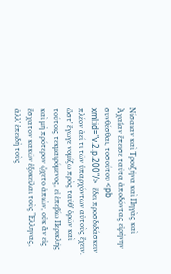Νίσαιαν καὶ Τροιζῆνα καὶ Πηγὰς καὶ Ἀχαΐαν ἔπεισε ταῦτα ἀποδόντας εἰρήνην συνθέσθαι, τοσούτου <pb xml:id="v.2.p.200"/>  ἔδει προσδιδάσκειν πλέον ἀεί τι τῶν ὑπαρχόντων αὐτοὺς ἔχειν. ὥστʼ ἔγωγε νομίζω πρὸς ταῦθʼ ὁρῶν καὶ τούτοις τεκμαιρόμενος, εἰ ἐπεβίω Περικλῆς καὶ μὴ πρότερον ᾤχετο ἀπιὼν, οὐκ ἂν εἰς ἔσχατον κακῶν ἐξοκεῖλαι τοὺς Ἕλληνας, ἀλλʼ ἐπειδὴ τοὺς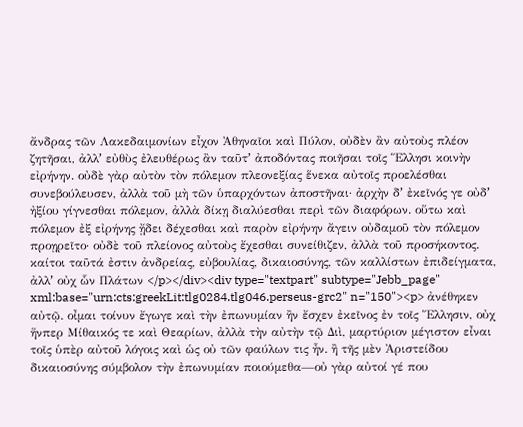ἄνδρας τῶν Λακεδαιμονίων εἶχον Ἀθηναῖοι καὶ Πύλον, οὐδὲν ἂν αὐτοὺς πλέον ζητῆσαι, ἀλλʼ εὐθὺς ἐλευθέρως ἂν ταῦτʼ ἀποδόντας ποιῆσαι τοῖς Ἕλλησι κοινὴν εἰρήνην. οὐδὲ γὰρ αὐτὸν τὸν πόλεμον πλεονεξίας ἕνεκα αὐτοῖς προελέσθαι συνεβούλευσεν, ἀλλὰ τοῦ μὴ τῶν ὑπαρχόντων ἀποστῆναι· ἀρχὴν δʼ ἐκεῖνός γε οὐδʼ ἠξίου γίγνεσθαι πόλεμον, ἀλλὰ δίκῃ διαλύεσθαι περὶ τῶν διαφόρων. οὕτω καὶ πόλεμον ἐξ εἰρήνης ᾔδει δέχεσθαι καὶ παρὸν εἰρήνην ἄγειν οὐδαμοῦ τὸν πόλεμον προῃρεῖτο· οὐδὲ τοῦ πλείονος αὐτοὺς ἔχεσθαι συνείθιζεν, ἀλλὰ τοῦ προσήκοντος. καίτοι ταῦτά ἐστιν ἀνδρείας, εὐβουλίας, δικαιοσύνης, τῶν καλλίστων ἐπιδείγματα, ἀλλʼ οὐχ ὧν Πλάτων </p></div><div type="textpart" subtype="Jebb_page" xml:base="urn:cts:greekLit:tlg0284.tlg046.perseus-grc2" n="150"><p> ἀνέθηκεν αὐτῷ. οἶμαι τοίνυν ἔγωγε καὶ τὴν ἐπωνυμίαν ἢν ἔσχεν ἐκεῖνος ἐν τοῖς Ἕλλησιν, οὐχ ἥνπερ Μίθαικός τε καὶ Θεαρίων, ἀλλὰ τὴν αὐτὴν τῷ Διὶ, μαρτύριον μέγιστον εἶναι τοῖς ὑπὲρ αὐτοῦ λόγοις καὶ ὡς οὐ τῶν φαύλων τις ἦν. ἢ τῆς μὲν Ἀριστείδου δικαιοσύνης σύμβολον τὴν ἐπωνυμίαν ποιούμεθα—οὐ γὰρ αὐτοί γέ που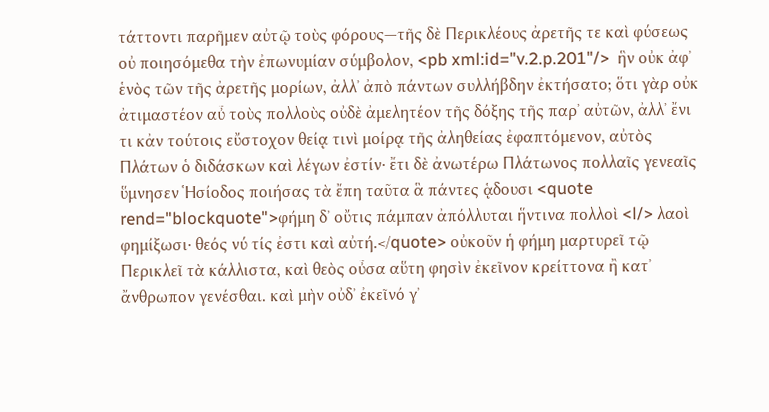τάττοντι παρῆμεν αὐτῷ τοὺς φόρους—τῆς δὲ Περικλέους ἀρετῆς τε καὶ φύσεως οὐ ποιησόμεθα τὴν ἐπωνυμίαν σύμβολον, <pb xml:id="v.2.p.201"/>  ἣν οὐκ ἀφʼ ἑνὸς τῶν τῆς ἀρετῆς μορίων, ἀλλʼ ἀπὸ πάντων συλλήβδην ἐκτήσατο; ὅτι γὰρ οὐκ ἀτιμαστέον αὖ τοὺς πολλοὺς οὐδὲ ἀμελητέον τῆς δόξης τῆς παρʼ αὐτῶν, ἀλλʼ ἔνι τι κἀν τούτοις εὔστοχον θείᾳ τινὶ μοίρᾳ τῆς ἀληθείας ἐφαπτόμενον, αὐτὸς Πλάτων ὁ διδάσκων καὶ λέγων ἐστίν· ἔτι δὲ ἀνωτέρω Πλάτωνος πολλαῖς γενεαῖς ὕμνησεν Ἡσίοδος ποιήσας τὰ ἔπη ταῦτα ἃ πάντες ᾁδουσι <quote rend="blockquote">φήμη δʼ οὔτις πάμπαν ἀπόλλυται ἥντινα πολλοὶ <l/> λαοὶ φημίξωσι· θεός νύ τίς ἐστι καὶ αὐτή.</quote> οὐκοῦν ἡ φήμη μαρτυρεῖ τῷ Περικλεῖ τὰ κάλλιστα, καὶ θεὸς οὖσα αὕτη φησὶν ἐκεῖνον κρείττονα ἢ κατʼ ἄνθρωπον γενέσθαι. καὶ μὴν οὐδʼ ἐκεῖνό γʼ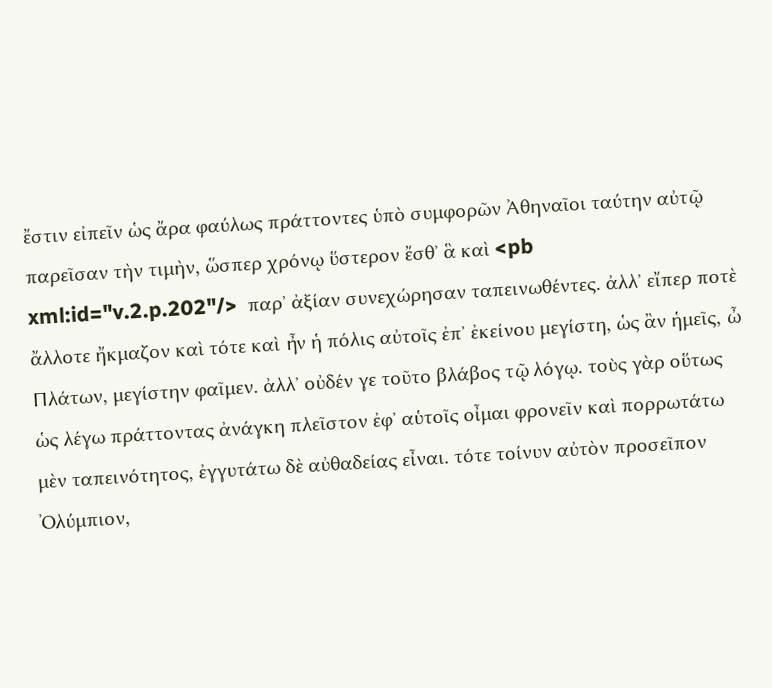ἔστιν εἰπεῖν ὡς ἄρα φαύλως πράττοντες ὑπὸ συμφορῶν Ἀθηναῖοι ταύτην αὐτῷ παρεῖσαν τὴν τιμὴν, ὥσπερ χρόνῳ ὕστερον ἔσθʼ ἃ καὶ <pb xml:id="v.2.p.202"/>  παρʼ ἀξίαν συνεχώρησαν ταπεινωθέντες. ἀλλʼ εἴπερ ποτὲ ἄλλοτε ἤκμαζον καὶ τότε καὶ ἦν ἡ πόλις αὐτοῖς ἐπʼ ἐκείνου μεγίστη, ὡς ἂν ἡμεῖς, ὦ Πλάτων, μεγίστην φαῖμεν. ἀλλʼ οὐδέν γε τοῦτο βλάβος τῷ λόγῳ. τοὺς γὰρ οὕτως ὡς λέγω πράττοντας ἀνάγκη πλεῖστον ἐφʼ αὑτοῖς οἶμαι φρονεῖν καὶ πορρωτάτω μὲν ταπεινότητος, ἐγγυτάτω δὲ αὐθαδείας εἶναι. τότε τοίνυν αὐτὸν προσεῖπον Ὀλύμπιον,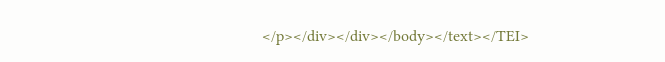</p></div></div></body></text></TEI>